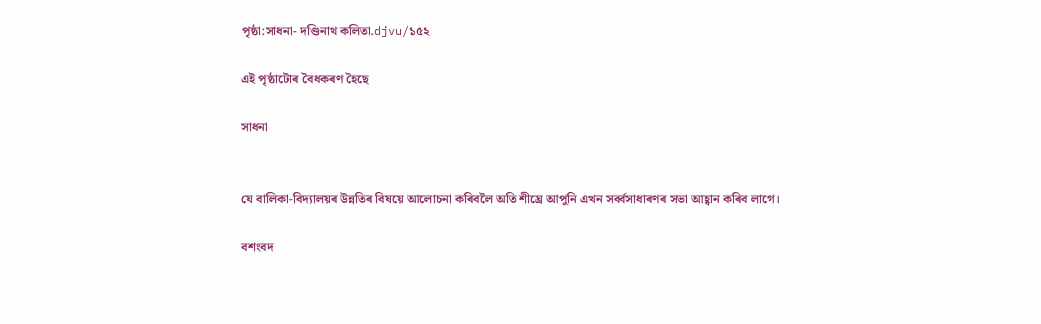পৃষ্ঠা:সাধনা- দণ্ডিনাথ কলিতা.djvu/১৫২

এই পৃষ্ঠাটোৰ বৈধকৰণ হৈছে

সাধনা


যে বালিকা-বিদ্যালয়ৰ উন্নতিৰ বিষয়ে আলোচনা কৰিবলৈ অতি শীঘ্ৰে আপুনি এখন সৰ্ব্বসাধাৰণৰ সভা আহ্বান কৰিব লাগে।

বশংবদ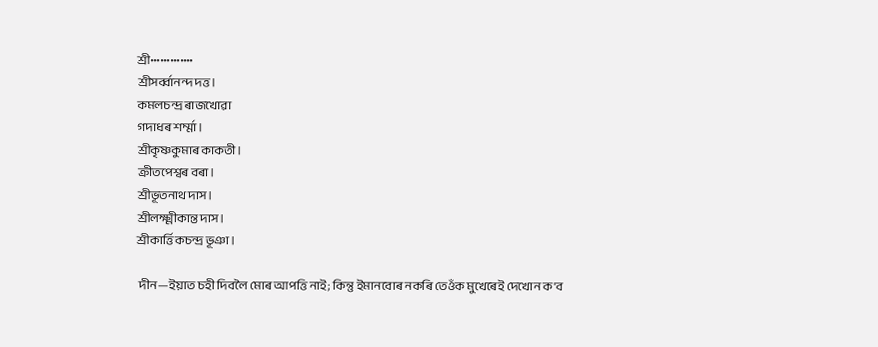শ্ৰী•••••••••••••
শ্ৰীসৰ্ব্বানন্দ দত্ত।
কমলচন্দ্ৰ ৰাজখোৱা
গদাধৰ শৰ্ম্মা।
শ্ৰীকৃষ্ণকুমাৰ কাকতী।
ক্ৰীতপেশ্বৰ বৰা।
শ্ৰীভূতনাথ দাস।
শ্ৰীলক্ষ্মীকান্ত দাস।
শ্ৰীকাৰ্ত্তিকচন্দ্ৰ ভূঞা।

 দীন—ইয়াত চহী দিবলৈ মোৰ আপত্তি নাই; কিন্তু ইমানবোৰ নকৰি তেওঁক মুখেৰেই দেখোন ক'ব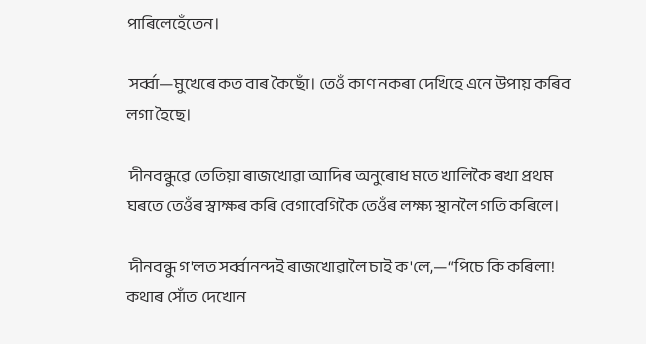পাৰিলেহেঁতেন।

 সৰ্ব্বা—মুখেৰে কত বাৰ কৈছোঁ। তেওঁ কাণ নকৰা দেখিহে এনে উপায় কৰিব লগা হৈছে।

 দীনবন্ধুৱে তেতিয়া ৰাজখোৱা আদিৰ অনুৰোধ মতে খালিকৈ ৰখা প্ৰথম ঘৰতে তেওঁৰ স্বাক্ষৰ কৰি বেগাবেগিকৈ তেওঁৰ লক্ষ্য স্থানলৈ গতি কৰিলে।

 দীনবন্ধু গ'লত সৰ্ব্বানন্দই ৰাজখোৱালৈ চাই ক'লে,—“পিচে কি কৰিলা! কথাৰ সোঁত দেখোন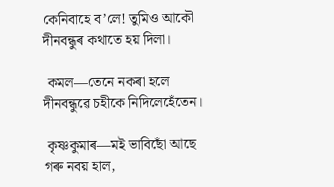কেনিবাহে ব’লে! তুমিও আকৌ দীনবন্ধুৰ কথাতে হয় দিলা।

 কমল—তেনে নকৰা হলে দীনবন্ধুৱে চহীকে নিদিলেহেঁতেন।

 কৃষ্ণকুমাৰ—মই ভাবিছোঁ আছে গৰু নবয় হাল,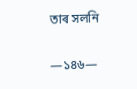তাৰ সলনি

—১৪৬—